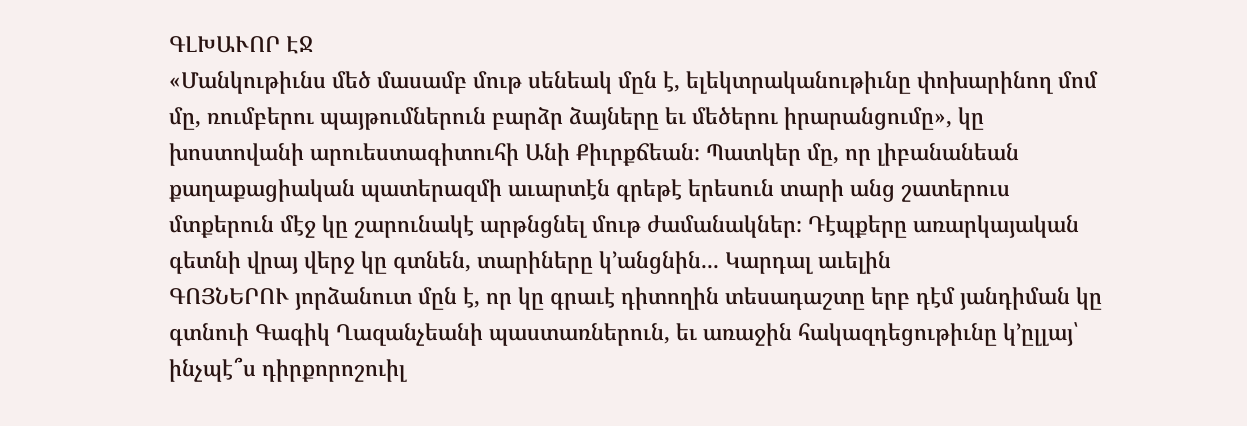ԳԼԽԱՒՈՐ ԷՋ
«Մանկութիւնս մեծ մասամբ մութ սենեակ մըն է, ելեկտրականութիւնը փոխարինող մոմ մը, ռումբերու պայթումներուն բարձր ձայները եւ մեծերու իրարանցումը», կը խոստովանի արուեստագիտուհի Անի Քիւրքճեան։ Պատկեր մը, որ լիբանանեան քաղաքացիական պատերազմի աւարտէն գրեթէ երեսուն տարի անց շատերուս մտքերուն մէջ կը շարունակէ արթնցնել մութ ժամանակներ։ Դէպքերը առարկայական գետնի վրայ վերջ կը գտնեն, տարիները կ՚անցնին... Կարդալ աւելին
ԳՈՅՆԵՐՈՒ յորձանուտ մըն է, որ կը գրաւէ դիտողին տեսադաշտը երբ դէմ յանդիման կը գտնուի Գագիկ Ղազանչեանի պաստառներուն, եւ առաջին հակազդեցութիւնը կ՚ըլլայ՝ ինչպէ՞ս դիրքորոշուիլ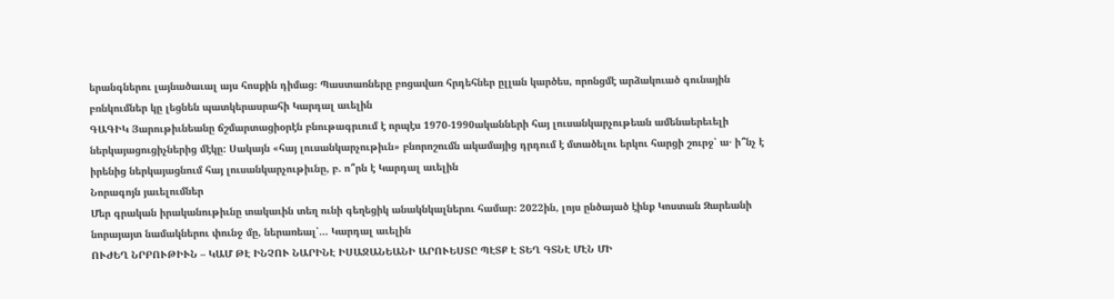երանգներու լայնածաւալ այս հոսքին դիմաց։ Պաստառները բոցավառ հրդեհներ ըլլան կարծես, որոնցմէ արձակուած գունային բռնկումներ կը լեցնեն պատկերասրահի Կարդալ աւելին
ԳԱԳԻԿ Յարութիւնեանը ճշմարտացիօրէն բնութագրւում է որպէս 1970-1990ականների հայ լուսանկարչութեան ամենաերեւելի ներկայացուցիչներից մէկը: Սակայն «հայ լուսանկարչութիւն» բնորոշումն ակամայից դրդում է մտածելու երկու հարցի շուրջ՝ ա․ ի՞նչ է իրենից ներկայացնում հայ լուսանկարչութիւնը, բ. ո՞րն է Կարդալ աւելին
Նորագոյն յաւելումներ
Մեր գրական իրականութիւնը տակաւին տեղ ունի գեղեցիկ անակնկալներու համար։ 2022ին, լոյս ընծայած էինք Կոստան Զարեանի նորայայտ նամակներու փունջ մը, ներառեալ՝... Կարդալ աւելին
ՈՒԺԵՂ ՆՐԲՈՒԹԻՒՆ – ԿԱՄ ԹԷ ԻՆՉՈՒ ՆԱՐԻՆԷ ԻՍԱՋԱՆԵԱՆԻ ԱՐՈՒԵՍՏԸ ՊԷՏՔ Է ՏԵՂ ԳՏՆԷ ՄԷՆ ՄԻ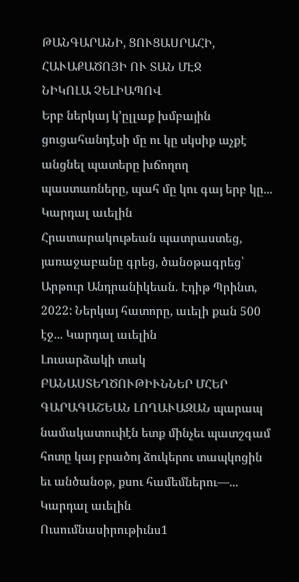ԹԱՆԳԱՐԱՆԻ, ՑՈՒՑԱՍՐԱՀԻ, ՀԱՒԱՔԱԾՈՅԻ ՈՒ ՏԱՆ ՄԷՋ
ՆԻԿՈԼԱ ՉԵԼԻԱՊՈՎ
Երբ ներկայ կ’ըլլաք խմբային ցուցահանդէսի մը ու կը սկսիք աչքէ անցնել պատերը խճողող պաստառները, պահ մը կու գայ երբ կը... Կարդալ աւելին
Հրատարակութեան պատրաստեց, յառաջաբանը գրեց, ծանօթագրեց՝ Արթուր Անդրանիկեան. Էդիթ Պրինտ, 2022: Ներկայ հատորը, աւելի քան 500 էջ... Կարդալ աւելին
Լուսարձակի տակ
ԲԱՆԱՍՏԵՂԾՈՒԹԻՒՆՆԵՐ ՄՀԵՐ ԳԱՐԱԳԱՇԵԱՆ ԼՈՂԱՒԱԶԱՆ պարապ նամակատուփէն ետք մինչեւ պատշգամ հոտը կայ բրածոյ ձուկերու տապկոցին եւ անծանօթ, քսու համեմներու—... Կարդալ աւելին
Ուսումնասիրութիւնս1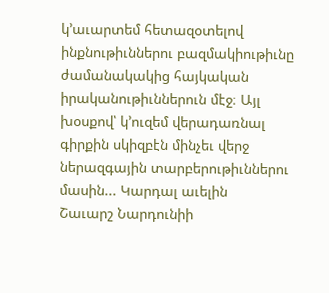կ’աւարտեմ հետազօտելով ինքնութիւններու բազմակիութիւնը ժամանակակից հայկական իրականութիւններուն մէջ։ Այլ խօսքով՝ կ’ուզեմ վերադառնալ գիրքին սկիզբէն մինչեւ վերջ ներազգային տարբերութիւններու մասին... Կարդալ աւելին
Շաւարշ Նարդունիի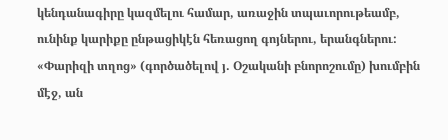կենդանագիրը կազմելու համար, առաջին տպաւորութեամբ, ունինք կարիքը ընթացիկէն հեռացող գոյներու, երանգներու: «Փարիզի տղոց» (գործածելով յ. Օշականի բնորոշումը) խումբին մէջ, ան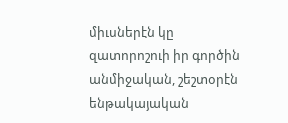միւսներէն կը զատորոշուի իր գործին անմիջական, շեշտօրէն ենթակայական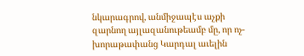նկարագրով, անմիջապէս աչքի զարնող այլազանութեամբ մը, որ ոչ-խորաթափանց Կարդալ աւելին